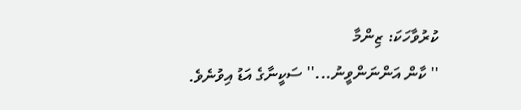ކުރުވާހަކަ: ޒިންމާ
'' ކާން އަންނަންވީނު...'' ސަކީނާގެ އަޑު އިވުނެވެ.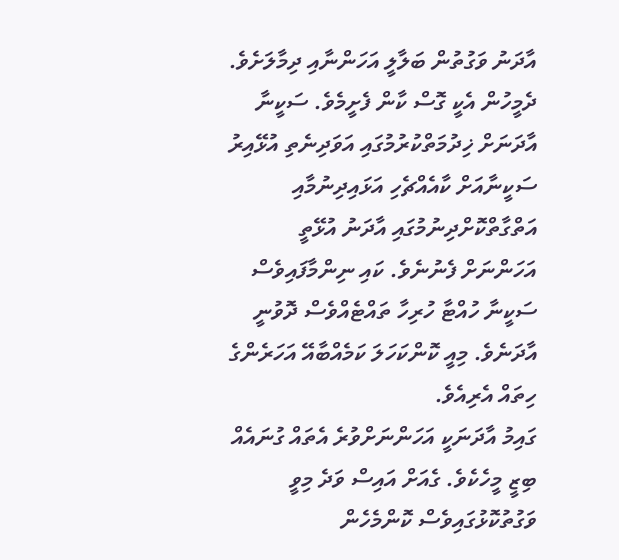އާދަނު ވަގުތުން ބަލާލީ އަހަންނާއި ދިމާލަށެވެ. ދެމީހުން އެކީ ގޮސް ކާން ފެށީމެވެ. ސަކީނާ އާދަނަށް ޚިދުމަތްކުރުމުގައި އަވަދިނެތި އުޅޭއިރު ސަކީނާއަށް ކާއެއްޗެހި އަޅައިދިނުމާއި އަތްގާތްކޮށްދިނުމުގައި އާދަނު އުޅޭތީ އަހަންނަށް ފެނުނެވެ. ކައި ނިންމާފައިވެސް ސަކީނާ ހުއްޓާ ހުރިހާ ތައްޓެއްވެސް ދޮވުނީ އާދަނެވެ. މިއީ ކޮންކަހަލަ ކަމެއްބާއޭ އަހަރެންގެ ހިތައް އެރިއެވެ.
ގައިމު އާދަނަކީ އަހަންނަށްވުރެ އެތައް ގުނައެއް ބިޒީ މީހެކެވެ. ގެއަށް އައިސް ވަދެ މިވީ ވަގުތުކޮޅުގައިވެސް ކޮންމެހެން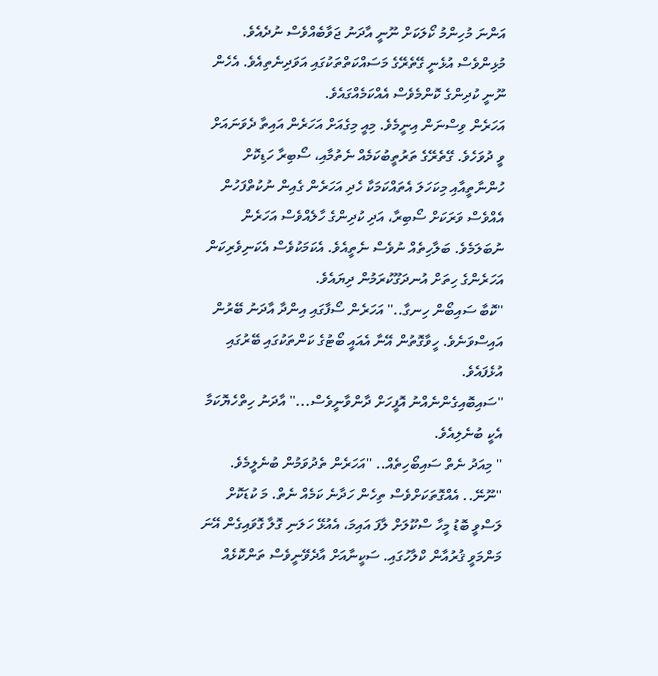އަންނަ މުހިންމު ކޯލަކަށް ނޫނީ އާދަނު ޖަވާބެއްވެސް ނުދެއެވެ. މުޅިންވެސް އުޅެނީ ގޭތެރޭގެ މަސައްކަތްތަކުގައި އަވަދިނެތިއެވެ. އެހެން ނޫނީ ކުދިންގެ ކޮންމެވެސް އެއްކަމެއްގައެވެ.
އަހަރެން ވިސްނަން އިނީމެވެ. މިއީ މިގެއަށް އަހަރެން އައިތާ ދެވަނައަށް ވީ ދުވަހެވެ. ގޭތެރޭގެ ތަރުތީބުކަމެއް ނެތުމާއި، ސޯބިރާ ހަޑިކޮށް ހުންނާތީއާއި މިކަހަލަ އެތައްކަމަކާ ހެދި އަހަރެން ގެއިން ނުކުތްފަހުން އެއްވެސް ވަރަކަށް ސޯބިރާ، އަދި ކުދިންގެ ހާލެއްވެސް އަހަރެން ނުބަލަމެވެ. ބަލާހިތެއް ނުވެސް ނެތީއެވެ. އެކަމަކުވެސް އެކަނިވެރިކަން އަހަރެންގެ ހިތަށް އުނދަގޫކުރަމުން ދިޔައެވެ.
''ކޮބާ ސައިބޯން ހިނގާ..'' އަހަރެން ސޯފާގައި އިންދާ އާދަނު ބޭރުން އައިސްވަނެވެ. ހީވާގޮތުން އޭނާ އެއައީ ބޯޓުގެ ކަންތަކުގައި ބޭރުގައި އުޅެފައެވެ.
''ސައިބޮއިގެންނެއްނު އޮފީހަށް ދާންވާނީވެސް...'' އާދަނު ހިތްހެޔޮކަމާ އެކީ ބުނެލިއެވެ.
'' މިއަދު ނެތް ސައިބޯހިތެއް.. ''އަހަރެން ތެދުވަމުން ބުނެލީމެވެ.
''ނޫނޭ.. އެއްގޮތަކަށްވެސް ތިހެން ހަދާނެ ކަމެއް ނެތް. މަ ކުޑަކޮށް ލަސްވީ ބޮޑު މީހާ ސްކޫލަށް ލާފަ އައިމަ، އެއުޅޭ ހަލަނި ގޮލާ ގޮވައިގެން އޭނަ މަންމަވީ ޤުރުއާން ކްލާހުގައި. ސަކީނާއަށް އާދެވޭނީވެސް ތަންކޮޅެއް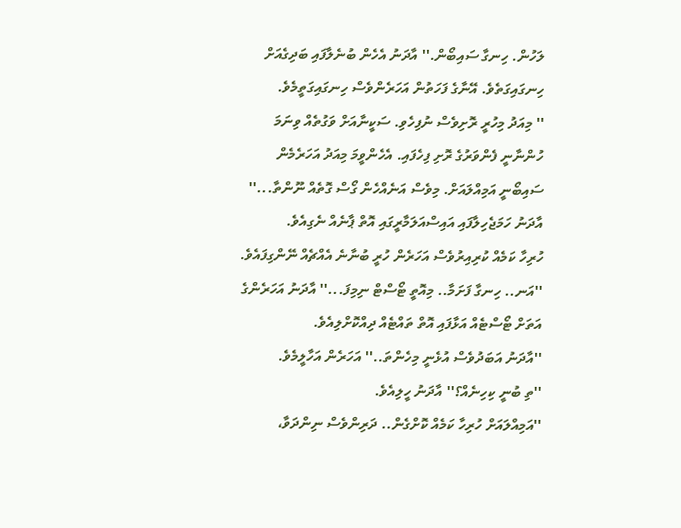ލަހުން. ހިނގާ ސައިބޯން.'' އާދަނު އެހެން ބުނެލާފައި ބަދިގެއަށް ހިނގައިގަތެވެ. އޭނާގެ ފަހަތުން އަހަރެންވެސް ހިނގައިގަތީމެވެ.
'' މިއަދު މިހުރީ ރޮށިވެސް ނުފިހެވި. ސަކީނާއަށް ވަގުތެއް ވިނަމަ ހުންނާނީ ފެންވަރުގެ ރޮށި ފިހެފައި. އެހެންވީމަ މިއަދު އަހަރެމެން ސައިބޯނީ އަމިއްލައަށް. މިވެސް އަނެއްހެން ގޯސް ގޮތެއް ނޫންތާ...'' އާދަނު ހަމަޖެހިލާފައި އައިސްއަލަމާރީގައި އޮތް ޕާނެއް ނެގިއެވެ.
ހުރިހާ ކަމެއް ކުރިއިރުވެސް އަހަރެން ހުރީ ބުނާނެ އެއްޗެއް ނޭންގިފައެވެ.
''އަނ.. ހިނގާ ފަށަމާ.. މިއޮތީ ޓޯސްޓް ނިމިފަ...'' އާދަނު އަހަރެންގެ އަތަށް ޓޯސްޓެއް އަޅާފައި އޮތް ތައްޓެއް ދިއްކޮށްލިއެވެ.
''އާދަނު އަބަދުވެސް އުޅެނީ މިހެންތަ..'' އަހަރެން އަހާލީމެވެ.
''ތި ބުނީ ކިހިނެއް؟'' އާދަނު ހީލިއެވެ.
''އަމިއްލައަށް ހުރިހާ ކަމެއް ކޮށްގެން.. ދަރިންވެސް ނިންދަވާ،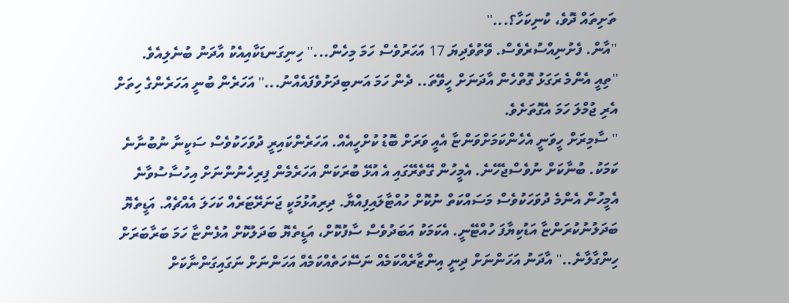ތަށިތައް ދޮވެ، ކުނިކަހާ؟...''
''އާން. ފެށުނިއްސުރެވެސް. ވޭތުވެދިޔަ 17 އަހަރުވެސް ހަމަ މިހެން...'' ހިނިގަނޑަކާއިއެކު އާދަނު ބުނެލިއެވެ.
''ތިއީ އެންމެ ރަގަޅު ގޮތްހެން އާދަނަށް ހީވޭތަ.. ދެން ހަމަ އަނބިދަށުވެފައެއްނު...'' އަހަރެން ބުނީ އަހަރެންގެ ހިތަށް އެރި ޖުމްލަ ހަމަ އެގޮތަށެވެ.
'' ސާމިރަށް ހީވަނީ އެހެންކަމަށްވަންޏާ އެއީ ވަރަށް ބޮޑު ކުށްހީއެއް. އަހަރެންކައިރީ ދުވަހަކުވެސް ސަކީނާ ނުބުނާނެ ކަމަކު. ބުނާކަށް ނުވެސްޖެހޭނެ. އެމީހުން ގޭތެރޭގައި އެ އުޅޭ ބުރަކަން އަހަރެމެން ފިރިހެނުންނަށް އިހުސާސުވާނެ އެމީހުން އެންމެ ދުވަހަކުވެސް މަސައްކަތް ނުކޮށް ހުއްޓާލައިފިއްޔާ. ދިރިއުޅުމަކީ ޖަނަރޭޓަރެއް ކަހަލަ އެއްޗެއް. އަޑީތެޔޮ ބަދަލުނުކުރަންޏާ އަޑުކިޔާފަ ހުއްޓޭނީ. އެކަމަކު އަބަދުވެސް ސާފުކޮށް، އަޑީތެޔޮ ބަދަލުކޮށް އުޅެންޏާ ހަމަ ބަރާބަރަށް ހިންގާލާނެ..'' އާދަނު އަހަންނަށް ދިނީ އިންޒާރެއްކަމެއް ނަސޭހަތެއްކަމެއް އަހަންނަށް ނަގައިގަންނާކަށް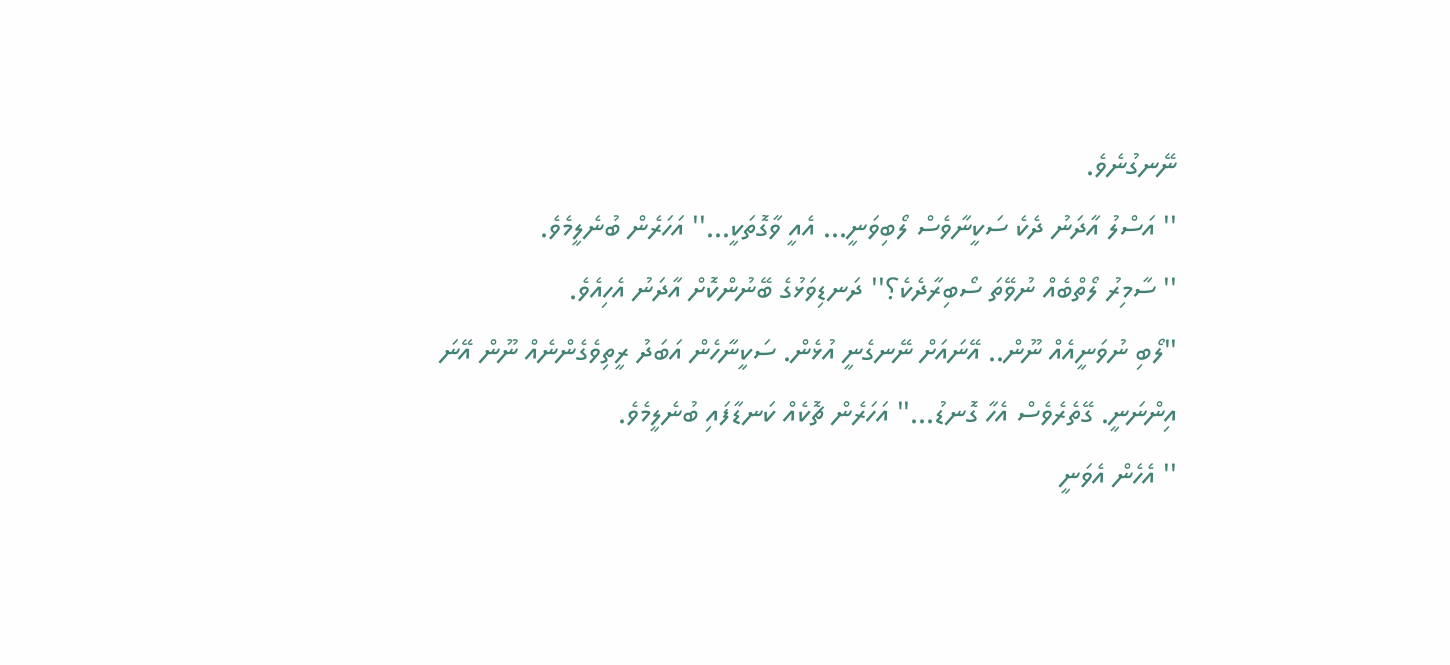ނޭނގުނެވެ.
'' އަސްލު އާދަނު ދެކެ ސަކީނާވެސް ލޯބިވަނީ... އެއީ ވާގޮތަކީ...'' އަހަރެން ބުނެލީމެވެ.
'' ސާމިރު ލޯތްބެއް ނުވޭތަ ސޯބިރާދެކެ؟'' ދަނޑިވަޅުގެ ބޭނުންކޮށް އާދަނު އެހިއެވެ.
''ލޯބި ނުވަނީއެއް ނޫން.. އޭނައަށް ނޭނގެނީ އުޅެން. ސަކީނާހެން އަބަދު ރީތިވެގެންނެއް ނޫން އޭނަ އިންނަނީ. ގޭތެރެވެސް އެހާ ގޮނޑު...'' އަހަރެން ޗޮކެއް ކަނޑާފައި ބުނެލީމެވެ.
'' އެހެން އެވަނީ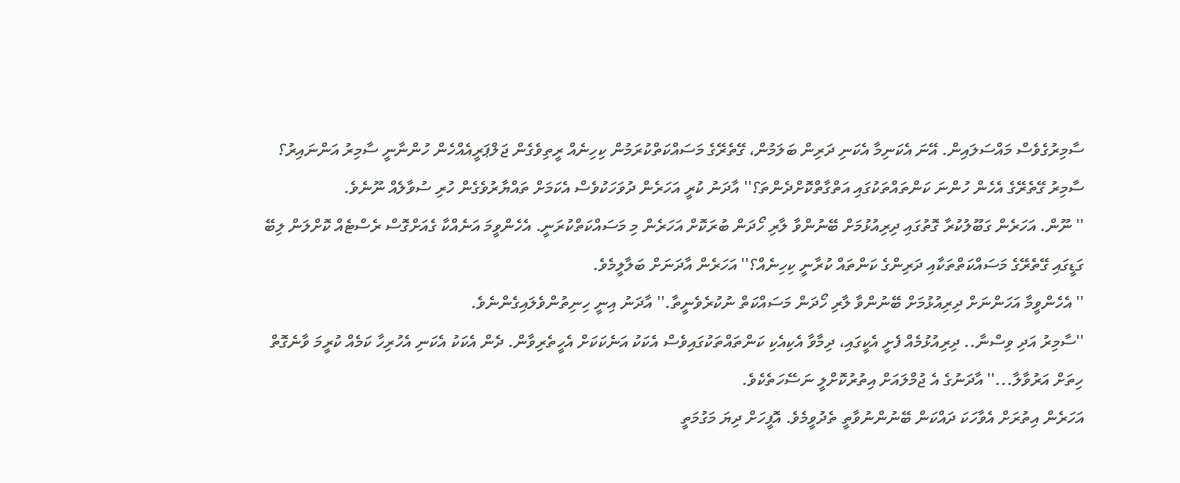ސާމިރުގެވެސް މައްސަލައިން. އޭނަ އެކަނިމާ އެކަނި ދަރިން ބަލަމުން، ގޭތެރޭގެ މަސައްކަތްކުރަމުން ކިހިނެއް ރީތިވެގެން ޖަލްޕަރީއެއްހެން ހުންނާނީ ސާމިރު އަންނައިރު؟ ސާމިރު ގޭތެރޭގެ އެހެން ހުންނަ ކަންތައްތަކުގައި އަތްގާތްކޮށްދެންތަ؟'' އާދަނު ކުރީ އަހަރެން ދުވަހަކުވެސް އެކަމަށް ތައްޔާރުވެގެން ހުރި ސުވާލެއް ނޫނެވެ.
'' ނޫން. އަހަރެން ގަބޫލުކުރާ ގޮތުގައި ދިރިއުޅުމަށް ބޭނުންވާ ލާރި ހޯދަން ބުރަކޮށް އަހަރެން މި މަސައްކަތްކުރަނީ. އެހެންވީމަ އަނެއްކާ ގެއަށްގޮސް ރެސްޓެއް ކޮށްލަން ލިބޭ ގަޑީގައި ގޭތެރޭގެ މަސައްކަތްތަކާއި ދަރިންގެ ކަންތައް ކުރާނީ ކިހިނެއް؟'' އަހަރެން އާދަނަށް ބަލާލީމެވެ.
'' އެހެންވީމާ އަހަންނަށް ދިރިއުޅުމަށް ބޭނުންވާ ލާރި ހޯދަން މަސައްކަތް ނުކުރެވެނީތާ.'' އާދަނު އިނީ ހިނިތުންވެލައިގެންނެވެ.
''ސާމިރު އަދި ވިސްނާ.. ދިރިއުޅުމެއް ފެށީ އެކީގައި، ދިމާވާ އެކިއެކި ކަންތައްތަކުގައިވެސް އެކަކު އަނެކަކަށް އެހީތެރިވާން. ދެން އެކަކު އެކަނި އެހުރިހާ ކަމެއް ކުރީމަ ވާނެގޮތް ހިތަށް އަރުވާލާ...'' އާދަނުގެ އެ ޖުމްލައަށް އިތުރުކޮށްލީ ނަސޭހަތެކެވެ.
އަހަރެން އިތުރަށް އެވާހަކަ ދައްކަން ބޭނުންނުވާތީ ތެދުވީމެވެ. އޮފީހަށް ދިޔަ މަގުމަތީ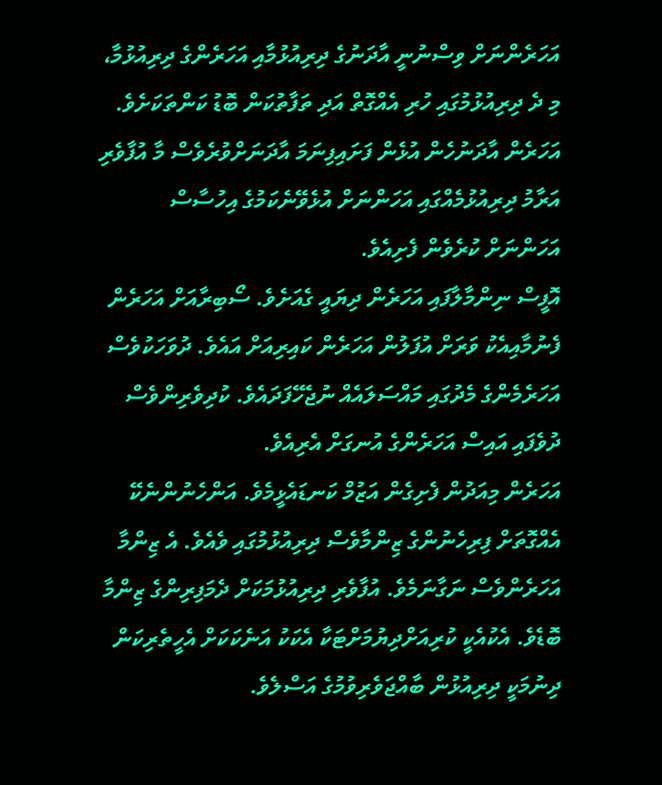އަހަރެންނަށް ވިސްނުނީ އާދަނުގެ ދިރިއުޅުމާއި އަހަރެންގެ ދިރިއުޅުމާ، މި ދެ ދިރިއުޅުމުގައި ހުރި އެއްގޮތް އަދި ތަފާތުކަން ބޮޑު ކަންތަކަށެވެ. އަހަރެން އާދަނުހެން އުޅެން ފަށައިފިނަމަ އާދަނަށްވުރެވެސް މާ އުފާވެރި އަރާމު ދިރިއުޅުމެއްގައި އަހަންނަށް އުޅެވޭނެކަމުގެ އިހުސާސް އަހަންނަށް ކުރެވެން ފެށިއެވެ.
އޮފީސް ނިންމާލާފައި އަހަރެން ދިޔައީ ގެއަށެވެ. ސޯބިރާއަށް އަހަރެން ފެނުމާއިއެކު ވަރަށް އުފަލުން އަހަރެން ކައިރިއަށް އައެވެ. ދުވަހަކުވެސް އަހަރެމެންގެ މެދުގައި މައްސަލައެއް ނުޖެހޭފަދައެވެ. ކުދިވެރިންވެސް ދުވެފައި އައިސް އަހަރެންގެ އުނގަށް އެރިއެވެ.
އަހަރެން މިއަދުން ފެށިގެން އަޒުމް ކަނޑައެޅީމެވެ. އަންހެނުންނެކޭ އެއްގޮތަށް ފިރިހެނުންގެ ޒިންމާވެސް ދިރިއުޅުމުގައި ވެއެވެ. އެ ޒިންމާ އަހަރެންވެސް ނަގާނަމެވެ. އުފާވެރި ދިރިއުޅުމަކަށް ދެމަފިރިންގެ ޒިންމާ ބޮޑެވެ. އެކުއެކީ ކުރިއަށްދިޔުމަށްޓަކާ އެކަކު އަނެކަކަށް އެހީތެރިކަން ދިނުމަކީ ދިރިއުޅުން ބާއްޖަވެރިވުމުގެ އަސްލެވެ.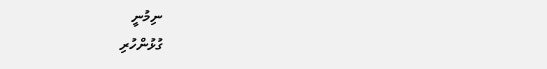ނިމުނީ
ގުޅުންހުރި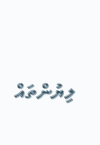ލިޔުންތައް